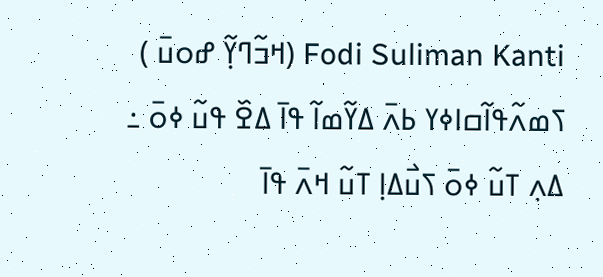Fodi Suliman Kanti (ߞߏ߬ߣߌ߲߬ ߝߋߎ߫ ) ߖߘߍ߬ߟߊ߬ߛߊߦߌ ߕߍ߫ ߡߌ߬ߘߊ߬ ߟߊ߫ ߡߐ߰ ߟߎ߬ ߦߋ߫ ߸ ߡߍ߲ ߠߎ߬ ߦߋ߫ ߖߎ߯ߡߊ߲ ߠߎ߬ ߞߍ߫ ߟߊ߫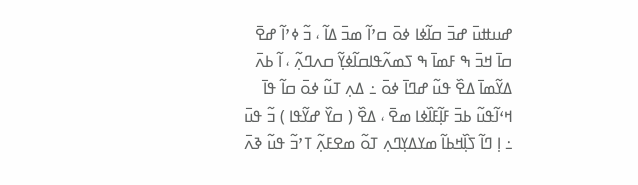ߝߎߚߎ߫ ߝߏ߫ ߛߊ߬ߦߊ ߦߋ߫ ߛߴߊ߬ ߘߏ߫ ߡߊ߬ ، ߏ߬ ߦߴߊ߬ ߝߐ߫ ߛߊ߫ ߞߏ߫ ߒ ߓߘߊ߫ ߒ ߖߘߍ߬ߟߊߛߊ߬ߦߌ߲߬ ߛߍߣߍ߲߬ ، ߊ߬ ߕߍ߫ ߡߌ߬ߘߊ߫ ߡߐ߰ ߟߎ߬ ߝߣߊ߫ ߦߋ߫ ߸ ߡߍ߲ ߠߎ߬ ߦߋ߫ ߛߊ߬ ߟߊ߫ ߞߵߊ߬ߟߎ߬ ߕߏ߫ ߓߊ߲߬ߓߊ߰ߦߊ ߘߐ߫ ، ߡߐ߰ ( ߛߌ߰ ߝߌ߬ߟߊ ) ߏ߬ ߟߎ߫ ߸ ߊ߲ ߣߊ߬ ߖߊ߲߰ߞߕߊ߬ ߘߌߡߌ߲ߣߍ߲ ߠߋ߬ ߘߐߓߍ߲߬ ߠߴߏ߬ ߟߎ߬ ߢߍ߫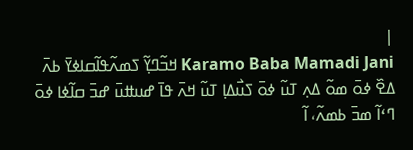|
Karamo Baba Mamadi Jani ߞߏ߬ߣߌ߲߬ ߖߘߍ߬ߟߊ߬ߛߊߦߌ߫ ߕߍ߫ ߡߐ߰ ߦߋ߫ ߘߋ߬ ߡߍ߲ ߠߎ߬ ߦߋ߫ ߖߎ߯ߡߊ߲ ߠߎ߬ ߞߍ߫ ߟߊ߫ ߝߎߚߎ߫ ߝߏ߫ ߛߊ߬ߦߊ ߦߋ߫ ߣߵߊ߬ ߘߏ߫ ߕߘߍ߬، ߊ߬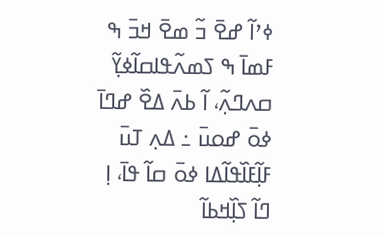ߦߴߊ߬ ߝߐ߫ ߏ߬ ߘߐ߫ ߞߏ߫ ߒ ߓߘߊ߫ ߒ ߖߘߍ߬ߟߊߛߊ߬ߦߌ߲߬ ߛߍߣߍ߲߬، ߊ߬ ߕߍ߫ ߡߐ߰ ߝߣߊ߫ ߦߋ߫ ߝߋߎ߫ ߸ ߡߍ߲ ߠߎ߫ ߓߊ߲߬ߓߊ߰ߟߊ߬ߡߊ ߦߋ߫ ߛߊ߬ ߟߊ߫، ߊ߲ ߣߊ߬ ߖߊ߲߰ߞߕߊ߬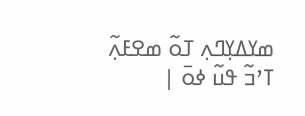ߘߌߡߌ߲ߣߍ߲ ߠߋ߬ ߘߐߓߍ߲߬ ߠߴߏ߬ ߟߎ߬ ߦߋ߫ |